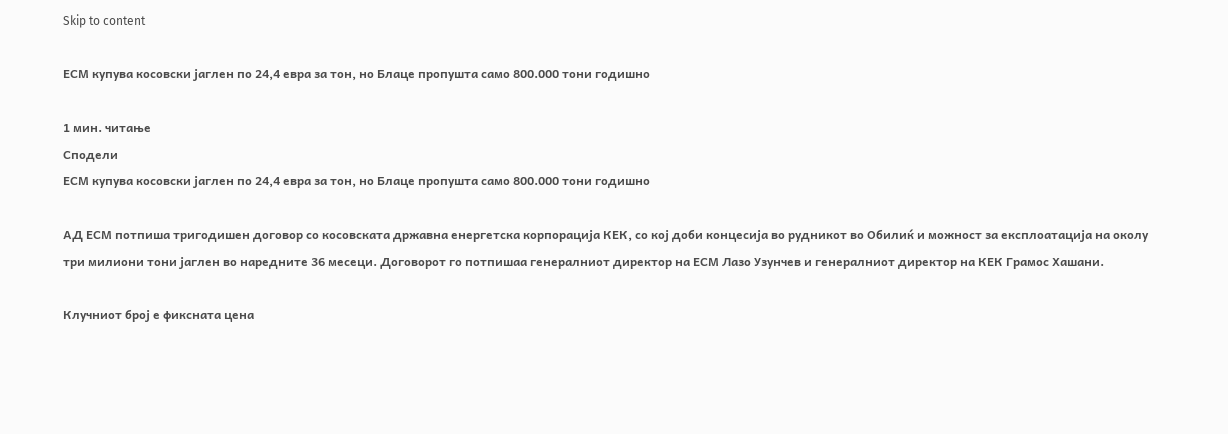Skip to content

ЕСМ купува косовски јаглен по 24,4 евра за тон, но Блаце пропушта само 800.000 тони годишно

1 мин. читање
Сподели
ЕСМ купува косовски јаглен по 24,4 евра за тон, но Блаце пропушта само 800.000 тони годишно

АД ЕСМ потпиша тригодишен договор со косовската државна енергетска корпорација КЕК, со кој доби концесија во рудникот во Обилиќ и можност за експлоатација на околу три милиони тони јаглен во наредните 36 месеци. Договорот го потпишаа генералниот директор на ЕСМ Лазо Узунчев и генералниот директор на КЕК Грамос Хашани.

Клучниот број е фиксната цена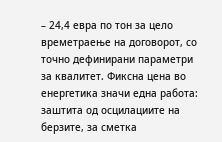– 24,4 евра по тон за цело времетраење на договорот, со точно дефинирани параметри за квалитет. Фиксна цена во енергетика значи една работа: заштита од осцилациите на берзите, за сметка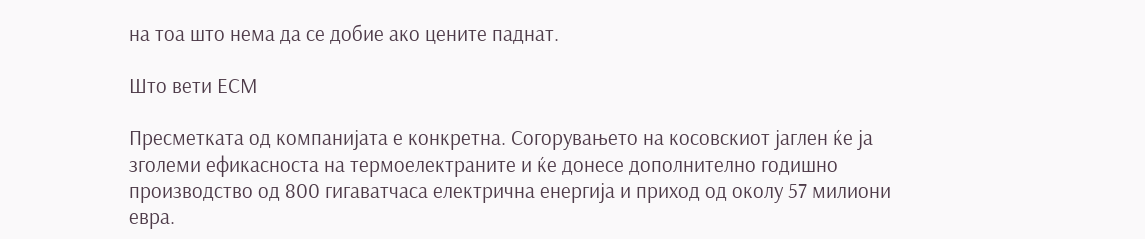на тоа што нема да се добие ако цените паднат.

Што вети ЕСМ

Пресметката од компанијата е конкретна. Согорувањето на косовскиот јаглен ќе ја зголеми ефикасноста на термоелектраните и ќе донесе дополнително годишно производство од 800 гигаватчаса електрична енергија и приход од околу 57 милиони евра.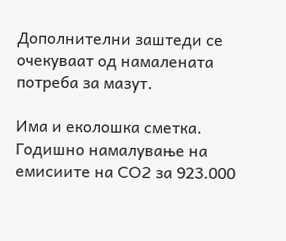Дополнителни заштеди се очекуваат од намалената потреба за мазут.

Има и еколошка сметка. Годишно намалување на емисиите на CO2 за 923.000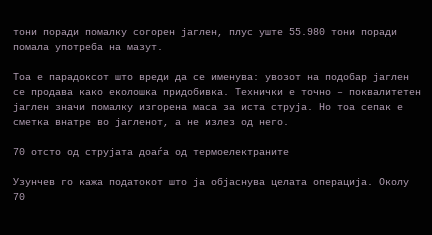тони поради помалку согорен јаглен, плус уште 55.980 тони поради помала употреба на мазут.

Тоа е парадоксот што вреди да се именува: увозот на подобар јаглен се продава како еколошка придобивка. Технички е точно – поквалитетен јаглен значи помалку изгорена маса за иста струја. Но тоа сепак е сметка внатре во јагленот, а не излез од него.

70 отсто од струјата доаѓа од термоелектраните

Узунчев го кажа податокот што ја објаснува целата операција. Околу 70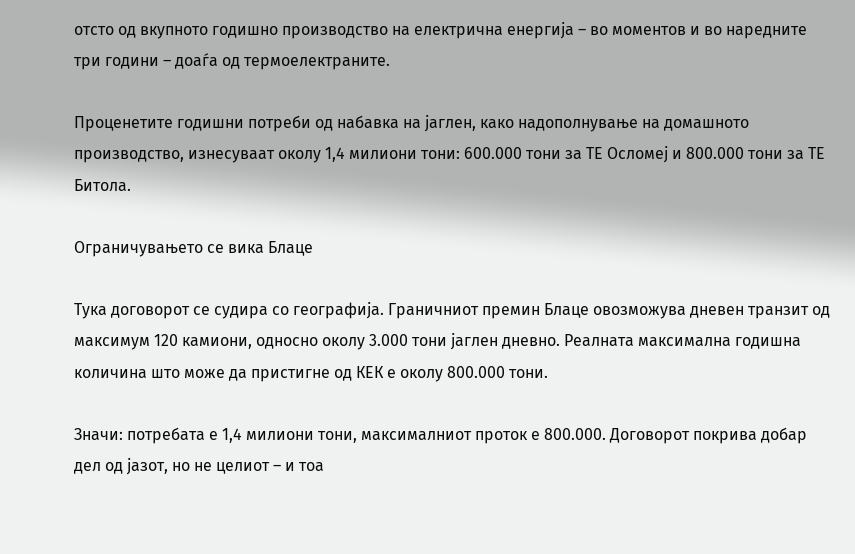отсто од вкупното годишно производство на електрична енергија – во моментов и во наредните три години – доаѓа од термоелектраните.

Проценетите годишни потреби од набавка на јаглен, како надополнување на домашното производство, изнесуваат околу 1,4 милиони тони: 600.000 тони за ТЕ Осломеј и 800.000 тони за ТЕ Битола.

Ограничувањето се вика Блаце

Тука договорот се судира со географија. Граничниот премин Блаце овозможува дневен транзит од максимум 120 камиони, односно околу 3.000 тони јаглен дневно. Реалната максимална годишна количина што може да пристигне од КЕК е околу 800.000 тони.

Значи: потребата е 1,4 милиони тони, максималниот проток е 800.000. Договорот покрива добар дел од јазот, но не целиот – и тоа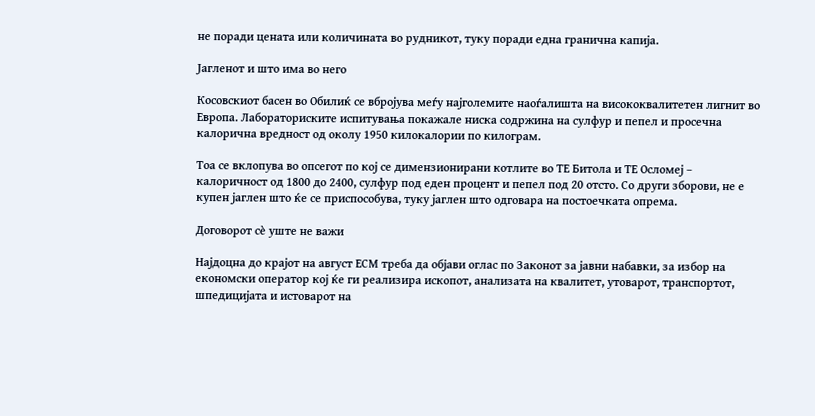не поради цената или количината во рудникот, туку поради една гранична капија.

Јагленот и што има во него

Косовскиот басен во Обилиќ се вбројува меѓу најголемите наоѓалишта на висококвалитетен лигнит во Европа. Лабораториските испитувања покажале ниска содржина на сулфур и пепел и просечна калорична вредност од околу 1950 килокалории по килограм.

Тоа се вклопува во опсегот по кој се димензионирани котлите во ТЕ Битола и ТЕ Осломеј – калоричност од 1800 до 2400, сулфур под еден процент и пепел под 20 отсто. Со други зборови, не е купен јаглен што ќе се приспособува, туку јаглен што одговара на постоечката опрема.

Договорот сè уште не важи

Најдоцна до крајот на август ЕСМ треба да објави оглас по Законот за јавни набавки, за избор на економски оператор кој ќе ги реализира ископот, анализата на квалитет, утоварот, транспортот, шпедицијата и истоварот на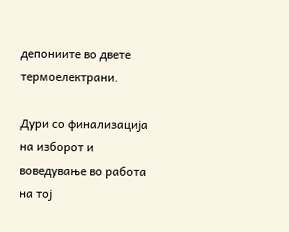депониите во двете термоелектрани.

Дури со финализација на изборот и воведување во работа на тој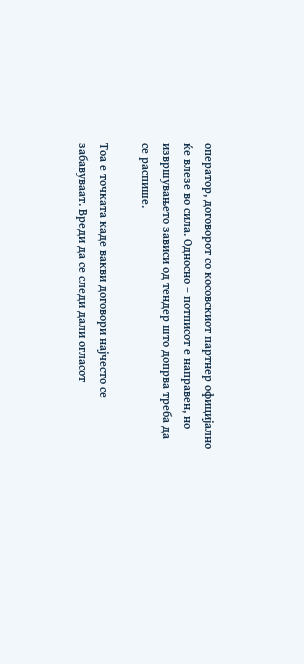оператор, договорот со косовскиот партнер официјално ќе влезе во сила. Односно – потписот е направен, но извршувањето зависи од тендер што допрва треба да се распише.

Тоа е точката каде вакви договори најчесто се забавуваат. Вреди да се следи дали огласот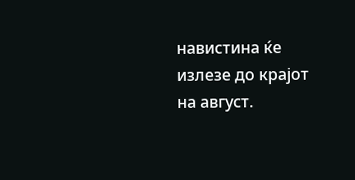навистина ќе излезе до крајот на август.